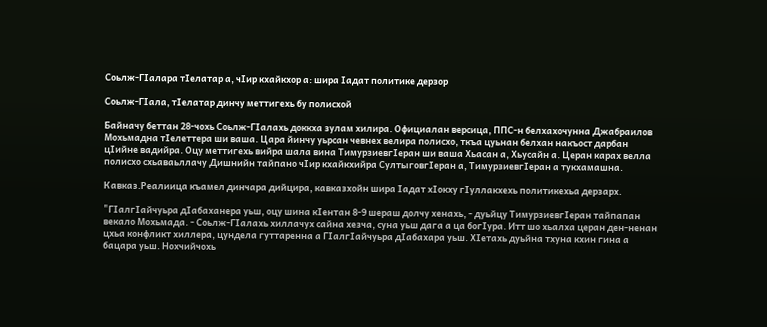Соьлж-ГIалара тIелатар а, чIир кхайкхор а: шира Iадат политике дерзор

Соьлж-ГIала, тIелатар динчу меттигехь бу полисхой

Байначу беттан 28-чохь Соьлж-ГIалахь доккха зулам хилира. Официалан версица, ППС-н белхахочунна Джабраилов Мохьмадна тIелеттера ши ваша. Цара йинчу уьрсан чевнех велира полисхо, ткъа цуьнан белхан накъост дарбан цIийне вадийра. Оцу меттигехь вийра шала вина ТимурзиевгIеран ши ваша Хьасан а, Хьусайн а. Церан карах велла полисхо схьаваьллачу Дишнийн тайпано чIир кхайкхийра СултыговгIеран а, ТимурзиевгIеран а тукхамашна.

Кавказ.Реалиица къамел динчара дийцира, кавказхойн шира Iадат хIокху гIуллакхехь политикехьа дерзарх.

"ГIалгIайчуьра дIабаханера уьш, оцу шина кIентан 8-9 шераш долчу хенахь, - дуьйцу ТимурзиевгIеран тайпапан векало Мохьмада. - Соьлж-ГIалахь хиллачух сайна хезча, суна уьш дага а ца богIура. Итт шо хьалха церан ден-ненан цхьа конфликт хиллера, цундела гуттаренна а ГIалгIайчуьра дIабахара уьш. ХIетахь дуьйна тхуна кхин гина а бацара уьш. Нохчийчохь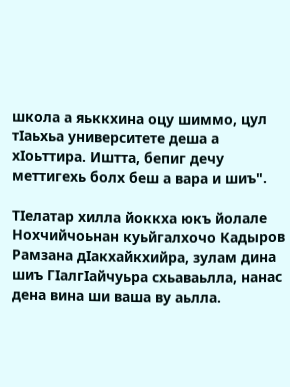школа а яьккхина оцу шиммо, цул тIаьхьа университете деша а хIоьттира. Иштта, бепиг дечу меттигехь болх беш а вара и шиъ".

ТIелатар хилла йоккха юкъ йолале Нохчийчоьнан куьйгалхочо Кадыров Рамзана дIакхайкхийра, зулам дина шиъ ГIалгIайчуьра схьаваьлла, нанас дена вина ши ваша ву аьлла.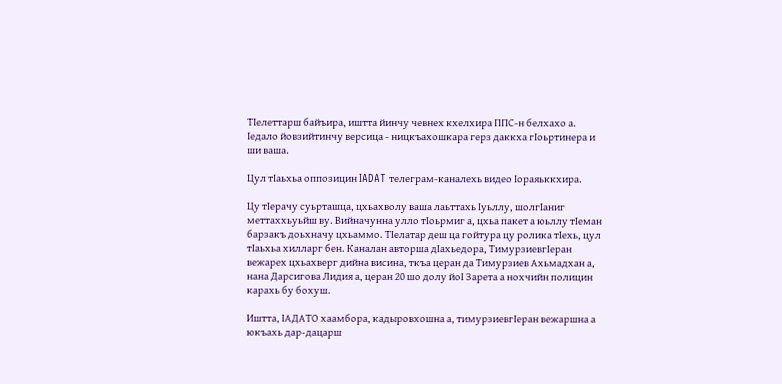ТIелеттарш байъира, иштта йинчу чевнех кхелхира ППС-н белхахо а. Iедало йовзийтинчу версица - ницкъахошкара герз даккха гIоьртинера и ши ваша.

Цул тIаьхьа оппозицин IADAT телеграм-каналехь видео Iораяьккхира.

Цу тIерачу суьрташца, цхьахволу ваша лаьттахь Iуьллу, шолгIаниг меттаххьуьйш ву. Вийначунна улло тIоьрмиг а, цхьа пакет а юьллу тIеман барзакъ доьхначу цхьаммо. ТIелатар деш ца гойтура цу ролика тIехь, цул тIаьхьа хилларг бен. Каналан авторша дIахьедора, ТимурзиевгIеран вежарех цхьахверг дийна висина, ткъа церан да Тимурзиев Ахьмадхан а, нана Дарсигова Лидия а, церан 20 шо долу йоI Зарета а нохчийн полицин карахь бу бохуш.

Иштта, IАДАТО хаамбора, кадыровхошна а, тимурзиевгIеран вежаршна а юкъахь дар-дацарш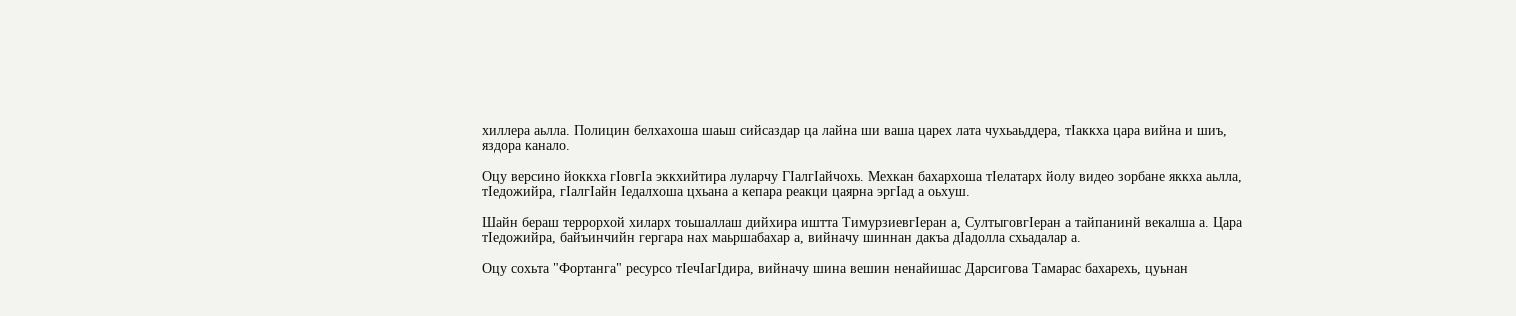хиллера аьлла. Полицин белхахоша шаьш сийсаздар ца лайна ши ваша царех лата чухьаьддера, тIаккха цара вийна и шиъ, яздора канало.

Оцу версино йоккха гIовгIа эккхийтира луларчу ГIалгIайчохь. Мехкан бахархоша тIелатарх йолу видео зорбане яккха аьлла, тIедожийра, гIалгIайн Iедалхоша цхьана а кепара реакци цаярна эргIад а оьхуш.

Шайн бераш террорхой хиларх тоьшаллаш дийхира иштта ТимурзиевгIеран а, СултыговгIеран а тайпанинй векалша а. Цара тIедожийра, байъинчийн гергара нах маьршабахар а, вийначу шиннан дакъа дIадолла схьадалар а.

Оцу сохьта "Фортанга" ресурсо тIечIагIдира, вийначу шина вешин ненайишас Дарсигова Тамарас бахарехь, цуьнан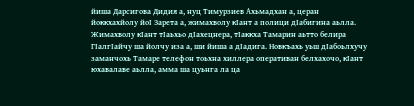йиша Дарсигова Дидия а, нуц Тимурзиев Ахьмадхан а, церан йоккхахйолу йоI Зарета а, жимахволу кIант а полици дIабигина аьлла. Жимахволу кIант тIаьхьо дIахецнера, тIаккха Тамарин аьтто белира ГIалгIайчу ша йолчу иза а, ши йиша а дIадига. Новкъахь уьш дIабоьлхучу заманчохь Тамаре телефон тоьхна хиллера оперативан белхахочо, кIант юхавалаве аьлла, амма ша цуьнга ла ца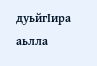дуьйгIира аьлла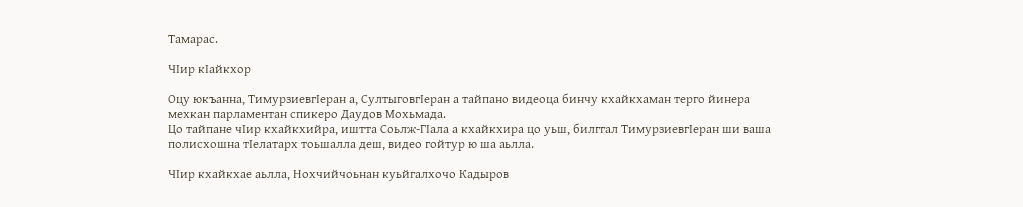Тамарас.

ЧIир кIайкхор

Оцу юкъанна, ТимурзиевгIеран а, СултыговгIеран а тайпано видеоца бинчу кхайкхаман терго йинера мехкан парламентан спикеро Даудов Мохьмада.
Цо тайпане чIир кхайкхийра, иштта Соьлж-ГIала а кхайкхира цо уьш, билггал ТимурзиевгIеран ши ваша полисхошна тIелатарх тоьшалла деш, видео гойтур ю ша аьлла.

ЧIир кхайкхае аьлла, Нохчийчоьнан куьйгалхочо Кадыров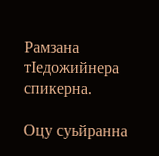Рамзана тIедожийнера спикерна.

Оцу суьйранна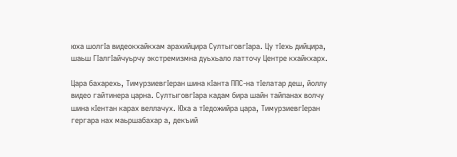юха шолгIа видеокхайкхам арахийцира СултыговгIара. Цу тIехь дийцира, шаьш ГIалгIайчуьрчу экстремизмна дуьхьало латточу Центре кхайкхарх.

Цара бахарехь, ТимурзиевгIеран шина кIанта ППС-на тIелатар деш, йоллу видео гайтинера царна. СултыговгIара кадам бира шайн тайпанах волчу шина кIентан карах веллачух. Юха а тIедожийра цара, ТимурзиевгIеран гергара нах маьршабахар а, декъий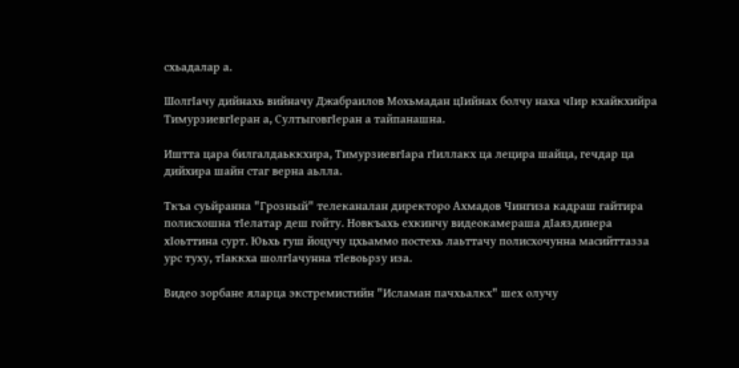схьадалар а.

ШолгIачу дийнахь вийначу Джабраилов Мохьмадан цIийнах болчу наха чIир кхайкхийра ТимурзиевгIеран а, СултыговгIеран а тайпанашна.

Иштта цара билгалдаьккхира, ТимурзиевгIара гIиллакх ца лецира шайца, гечдар ца дийхира шайн стаг верна аьлла.

Ткъа суьйранна "Грозный" телеканалан директоро Ахмадов Чингиза кадраш гайтира полисхошна тIелатар деш гойту. Новкъахь ехкинчу видеокамераша дIаяздинера хIоьттина сурт. Юьхь гуш йоцучу цхьаммо постехь лаьттачу полисхочунна масийттазза урс туху, тIаккха шолгIачунна тIевоьрзу иза.

Видео зорбане яларца экстремистийн "Исламан пачхьалкх" шех олучу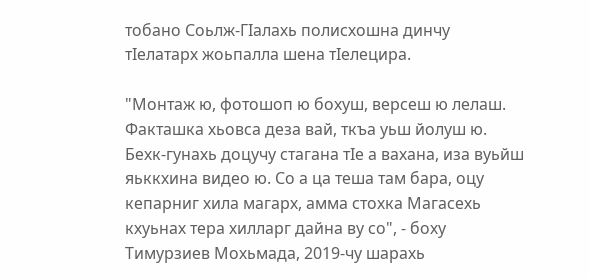тобано Соьлж-ГIалахь полисхошна динчу тIелатарх жоьпалла шена тIелецира.

"Монтаж ю, фотошоп ю бохуш, версеш ю лелаш. Факташка хьовса деза вай, ткъа уьш йолуш ю. Бехк-гунахь доцучу стагана тIе а вахана, иза вуьйш яьккхина видео ю. Со а ца теша там бара, оцу кепарниг хила магарх, амма стохка Магасехь кхуьнах тера хилларг дайна ву со", - боху Тимурзиев Мохьмада, 2019-чу шарахь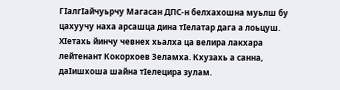ГIалгIайчуьрчу Магасан ДПС-н белхахошна муьлш бу цахуучу наха арсашца дина тIелатар дага а лоьцуш. ХIетахь йинчу чевнех хьалха ца велира лакхара лейтенант Кокорхоев Зеламха. Кхузахь а санна, даIишхоша шайна тIелецира зулам.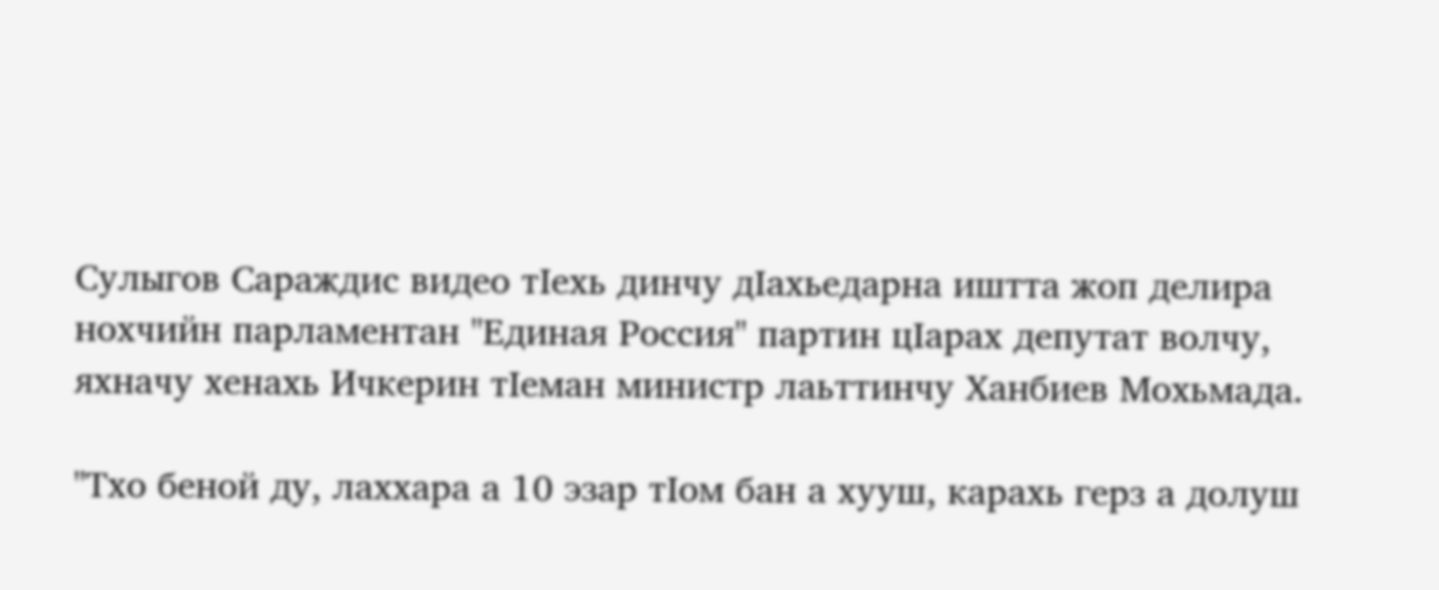Сулыгов Сараждис видео тIехь динчу дIахьедарна иштта жоп делира нохчийн парламентан "Единая Россия" партин цIарах депутат волчу, яхначу хенахь Ичкерин тIеман министр лаьттинчу Ханбиев Мохьмада.

"Тхо беной ду, лаххара а 10 эзар тIом бан а хууш, карахь герз а долуш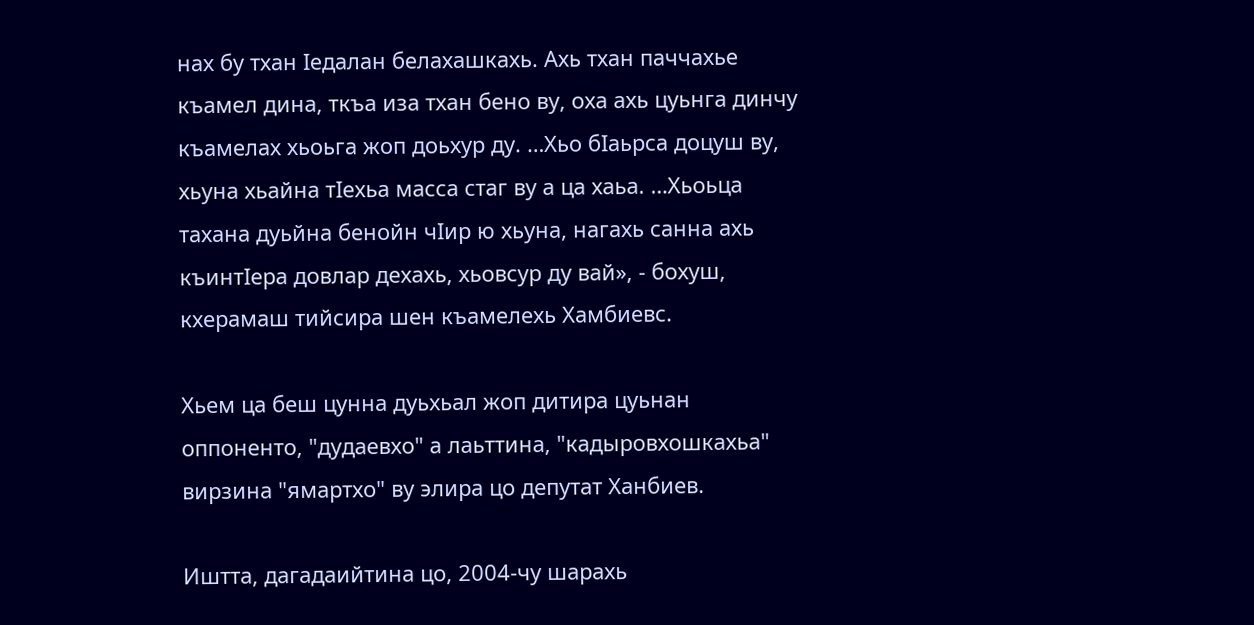нах бу тхан Iедалан белахашкахь. Ахь тхан паччахье къамел дина, ткъа иза тхан бено ву, оха ахь цуьнга динчу къамелах хьоьга жоп доьхур ду. …Хьо бIаьрса доцуш ву, хьуна хьайна тIехьа масса стаг ву а ца хаьа. …Хьоьца тахана дуьйна бенойн чIир ю хьуна, нагахь санна ахь къинтIера довлар дехахь, хьовсур ду вай», - бохуш, кхерамаш тийсира шен къамелехь Хамбиевс.

Хьем ца беш цунна дуьхьал жоп дитира цуьнан оппоненто, "дудаевхо" а лаьттина, "кадыровхошкахьа" вирзина "ямартхо" ву элира цо депутат Ханбиев.

Иштта, дагадаийтина цо, 2004-чу шарахь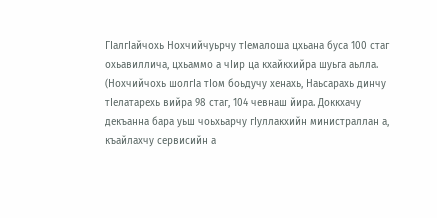ГIалгIайчохь Нохчийчуьрчу тIемалоша цхьана буса 100 стаг охьавиллича, цхьаммо а чIир ца кхайкхийра шуьга аьлла. (Нохчийчохь шолгIа тIом боьдучу хенахь, Наьсарахь динчу тIелатарехь вийра 98 стаг, 104 чевнаш йира. Доккхачу декъанна бара уьш чоьхьарчу гIуллакхийн министраллан а, къайлахчу сервисийн а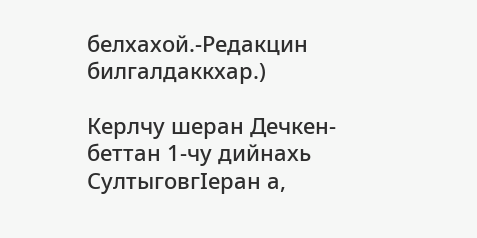белхахой.-Редакцин билгалдаккхар.)

Керлчу шеран Дечкен-беттан 1-чу дийнахь СултыговгIеран а,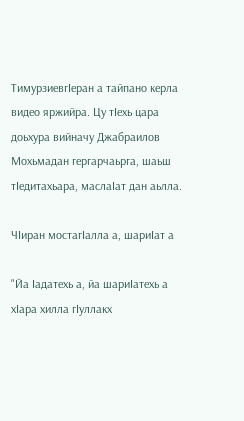ТимурзиевгIеран а тайпано керла видео яржийра. Цу тIехь цара доьхура вийначу Джабраилов Мохьмадан гергарчаьрга, шаьш тIедитахьара, маслаIат дан аьлла.

ЧIиран мостагIалла а, шариIат а

"Йа Iадатехь а, йа шариIатехь а хIара хилла гIуллакх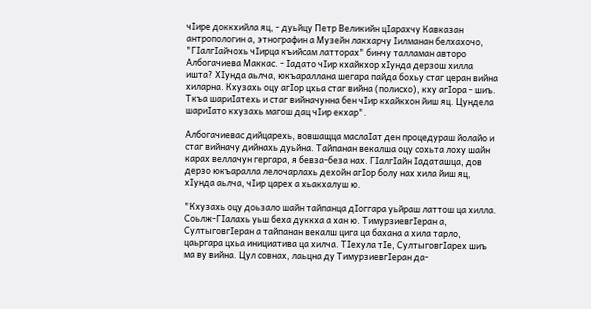чIире доккхийла яц, - дуьйцу Петр Великийн цIарахчу Кавказан антропологин а, этнографин а Музейн лакхарчу Iилманан белхахочо, "ГIалгIайчохь чIирца къийсам латторах" бинчу талламан авторо Албогачиева Маккас. - Iадато чIир кхайкхор хIунда дерзош хилла ишта? ХIунда аьлча, юкъараллана шегара пайда бохьу стаг церан вийна хиларна. Кхузахь оцу агIор цхьа стаг вийна (полисхо), кху агIора - шиъ. Ткъа шариIатехь и стаг вийначунна бен чIир кхайкхон йиш яц. Цундела шариIато кхузахь магош дац чIир екхар".

Албогачиевас дийцарехь, вовшащца маслаIат ден процедураш йолайо и стаг вийначу дийнахь дуьйна. Тайпанан векалша оцу сохьта лоху шайн карах веллачун гергара, я бевза-беза нах. ГIалгIайн Iадаташца, дов дерзо юкъаралла лелочарлахь дехойн агIор болу нах хила йиш яц, хIунда аьлча, чIир царех а хьакхалуш ю.

"Кхузахь оцу доьзало шайн тайпанца дIоггара уьйраш латтош ца хилла. Соьлж-ГIалахь уьш беха дуккха а хан ю. ТимурзиевгIеран а, СултыговгIеран а тайпанан векалш цига ца бахана а хила тарло, цаьргара цхьа инициатива ца хилча. ТIехула тIе, СултыговгIарех шиъ ма ву вийна. Цул совнах, лаьцна ду ТимурзиевгIеран да-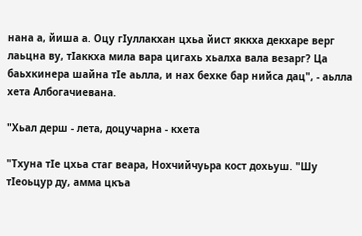нана а, йиша а. Оцу гIуллакхан цхьа йист яккха декхаре верг лаьцна ву, тIаккха мила вара цигахь хьалха вала везарг? Ца баьхкинера шайна тIе аьлла, и нах бехке бар нийса дац", - аьлла хета Албогачиевана.

"Хьал дерш - лета, доцучарна - кхета

"Тхуна тIе цхьа стаг веара, Нохчийчуьра кост дохьуш. "Шу тIеоьцур ду, амма цкъа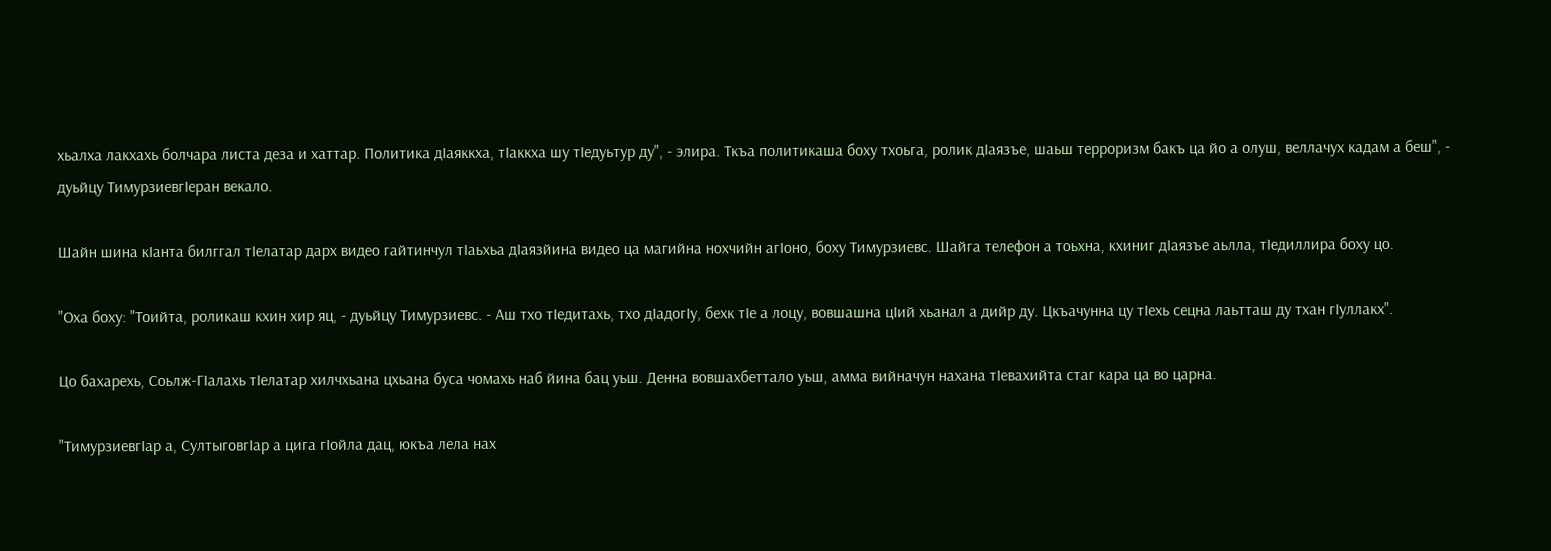хьалха лакхахь болчара листа деза и хаттар. Политика дIаяккха, тIаккха шу тIедуьтур ду", - элира. Ткъа политикаша боху тхоьга, ролик дIаязъе, шаьш терроризм бакъ ца йо а олуш, веллачух кадам а беш", - дуьйцу ТимурзиевгIеран векало.

Шайн шина кIанта билггал тIелатар дарх видео гайтинчул тIаьхьа дIаязйина видео ца магийна нохчийн агIоно, боху Тимурзиевс. Шайга телефон а тоьхна, кхиниг дIаязъе аьлла, тIедиллира боху цо.

"Оха боху: "Тоийта, роликаш кхин хир яц, - дуьйцу Тимурзиевс. - Аш тхо тIедитахь, тхо дIадогIу, бехк тIе а лоцу, вовшашна цIий хьанал а дийр ду. Цкъачунна цу тIехь сецна лаьтташ ду тхан гIуллакх".

Цо бахарехь, Соьлж-ГIалахь тIелатар хилчхьана цхьана буса чомахь наб йина бац уьш. Денна вовшахбеттало уьш, амма вийначун нахана тIевахийта стаг кара ца во царна.

"ТимурзиевгIар а, СултыговгIар а цига гIойла дац, юкъа лела нах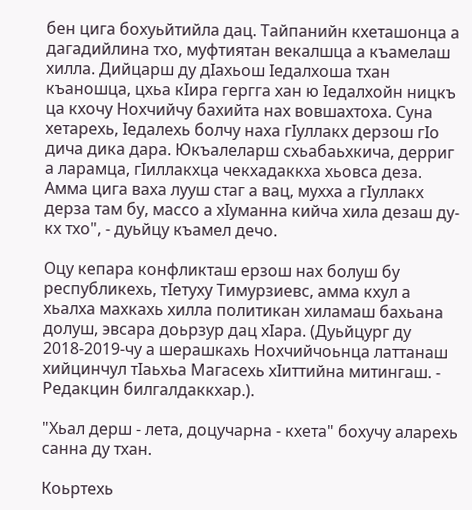бен цига бохуьйтийла дац. Тайпанийн кхеташонца а дагадийлина тхо, муфтиятан векалшца а къамелаш хилла. Дийцарш ду дIахьош Iедалхоша тхан къаношца, цхьа кIира гергга хан ю Iедалхойн ницкъ ца кхочу Нохчийчу бахийта нах вовшахтоха. Суна хетарехь, Iедалехь болчу наха гIуллакх дерзош гIо дича дика дара. Юкъалеларш схьабаьхкича, дерриг а ларамца, гIиллакхца чекхадаккха хьовса деза. Амма цига ваха лууш стаг а вац, мухха а гIуллакх дерза там бу, массо а хIуманна кийча хила дезаш ду-кх тхо", - дуьйцу къамел дечо.

Оцу кепара конфликташ ерзош нах болуш бу республикехь, тIетуху Тимурзиевс, амма кхул а хьалха махкахь хилла политикан хиламаш бахьана долуш, эвсара доьрзур дац хIара. (Дуьйцург ду 2018-2019-чу а шерашкахь Нохчийчоьнца латтанаш хийцинчул тIаьхьа Магасехь хIиттийна митингаш. - Редакцин билгалдаккхар.).

"Хьал дерш - лета, доцучарна - кхета" бохучу аларехь санна ду тхан.

Коьртехь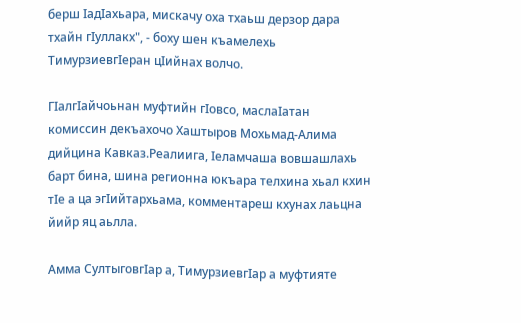берш IадIахьара, мискачу оха тхаьш дерзор дара тхайн гIуллакх", - боху шен къамелехь ТимурзиевгIеран цIийнах волчо.

ГIалгIайчоьнан муфтийн гIовсо, маслаIатан комиссин декъахочо Хаштыров Мохьмад-Алима дийцина Кавказ.Реалиига, Iеламчаша вовшашлахь барт бина, шина регионна юкъара телхина хьал кхин тIе а ца эгIийтархьама, комментареш кхунах лаьцна йийр яц аьлла.

Амма СултыговгIар а, ТимурзиевгIар а муфтияте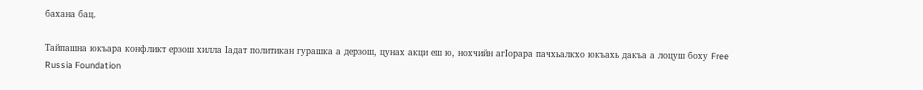бахана бац.

Тайпашна юкъара конфликт ерзош хилла Iадат политикан гурашка а дерзош, цунах акци еш ю, нохчийн агIорара пачхьалкхо юкъахь дакъа а лоцуш боху Free Russia Foundation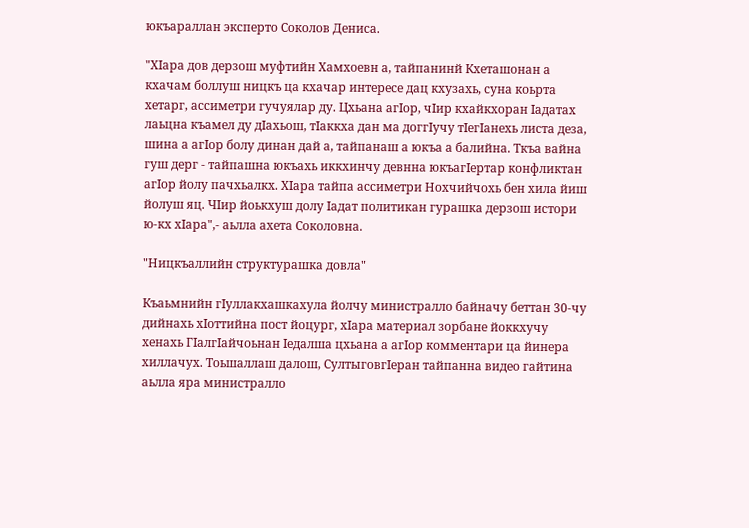юкъараллан эксперто Соколов Дениса.

"ХIара дов дерзош муфтийн Хамхоевн а, тайпанинй Кхеташонан а кхачам боллуш ницкъ ца кхачар интересе дац кхузахь, суна коьрта хетарг, ассиметри гучуялар ду. Цхьана агIор, чIир кхайкхоран Iадатах лаьцна къамел ду дIахьош, тIаккха дан ма доггIучу тIегIанехь листа деза, шина а агIор болу динан дай а, тайпанаш а юкъа а балийна. Ткъа вайна гуш дерг - тайпашна юкъахь иккхинчу девнна юкъагIертар конфликтан агIор йолу пачхьалкх. ХIара тайпа ассиметри Нохчийчохь бен хила йиш йолуш яц. ЧIир йоькхуш долу Iадат политикан гурашка дерзош истори ю-кх хIара",- аьлла ахета Соколовна.

"Ницкъаллийн структурашка довла"

Къаьмнийн гIуллакхашкахула йолчу министралло байначу беттан 30-чу дийнахь хIоттийна пост йоцург, хIара материал зорбане йоккхучу хенахь ГIалгIайчоьнан Iедалша цхьана а агIор комментари ца йинера хиллачух. Тоьшаллаш далош, СултыговгIеран тайпанна видео гайтина аьлла яра министралло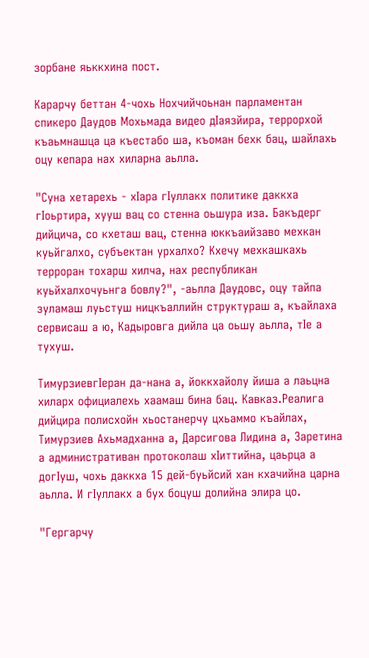зорбане яьккхина пост.

Карарчу беттан 4-чохь Нохчийчоьнан парламентан спикеро Даудов Мохьмада видео дIаязйира, террорхой къаьмнашца ца къестабо ша, къоман бехк бац, шайлахь оцу кепара нах хиларна аьлла.

"Суна хетарехь - хIара гIуллакх политике даккха гIоьртира, хууш вац со стенна оьшура иза. Бакъдерг дийцича, со кхеташ вац, стенна юккъаийзаво мехкан куьйгалхо, субъектан урхалхо? Кхечу мехкашкахь терроран тохарш хилча, нах республикан куьйхалхочуьнга бовлу?", -аьлла Даудовс, оцу тайпа зуламаш луьстуш ницкъаллийн структураш а, къайлаха сервисаш а ю, Кадыровга дийла ца оьшу аьлла, тIе а тухуш.

ТимурзиевгIеран да-нана а, йоккхайолу йиша а лаьцна хиларх официалехь хаамаш бина бац. Кавказ.Реалига дийцира полисхойн хьостанерчу цхьаммо къайлах, Тимурзиев Ахьмадханна а, Дарсигова Лидина а, Заретина а административан протоколаш хIиттийна, цаьрца а догIуш, чохь даккха 15 дей-буьйсий хан кхачийна царна аьлла. И гIуллакх а бух боцуш долийна элира цо.

"Гергарчу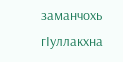заманчохь гIуллакхна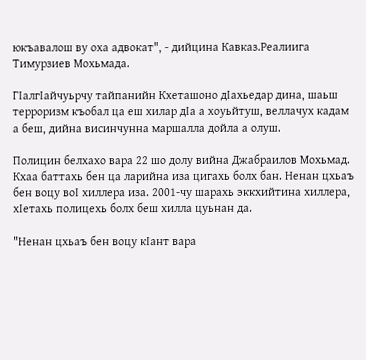юкъавалош ву оха адвокат", - дийцина Кавказ.Реалиига Тимурзиев Мохьмада.

ГIалгIайчуьрчу тайпанийн Кхеташоно дIахьедар дина, шаьш терроризм къобал ца еш хилар дIа а хоуьйтуш, веллачух кадам а беш, дийна висинчунна маршалла дойла а олуш.

Полицин белхахо вара 22 шо долу вийна Джабраилов Мохьмад. Кхаа баттахь бен ца ларийна иза цигахь болх бан. Ненан цхьаъ бен воцу воI хиллера иза. 2001-чу шарахь эккхийтина хиллера, хIетахь полицехь болх беш хилла цуьнан да.

"Ненан цхьаъ бен воцу кIант вара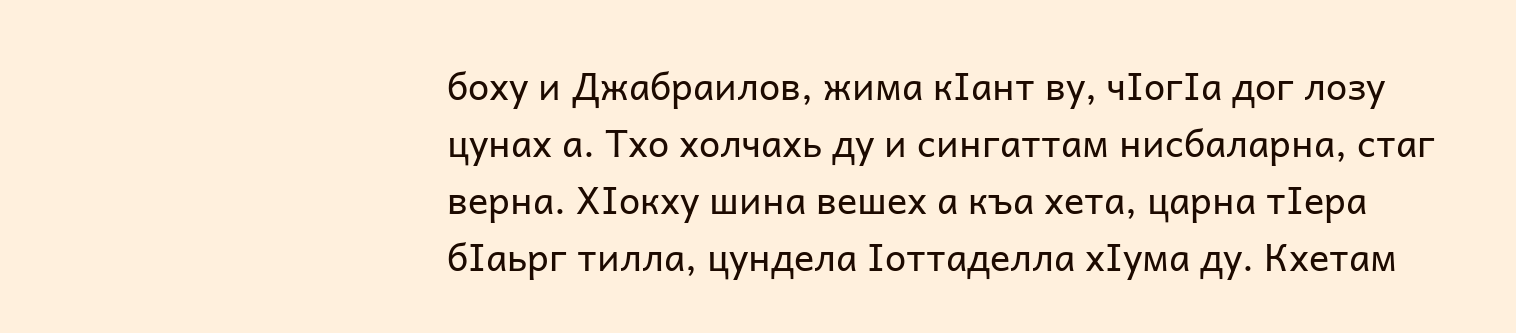боху и Джабраилов, жима кIант ву, чIогIа дог лозу цунах а. Тхо холчахь ду и сингаттам нисбаларна, стаг верна. ХIокху шина вешех а къа хета, царна тIера бIаьрг тилла, цундела Iоттаделла хIума ду. Кхетам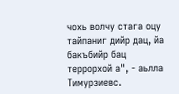чохь волчу стага оцу тайпаниг дийр дац, йа бакъбийр бац террорхой а", - аьлла Тимурзиевс.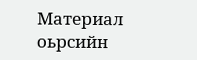Материал оьрсийн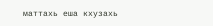маттахь еша кхузахь